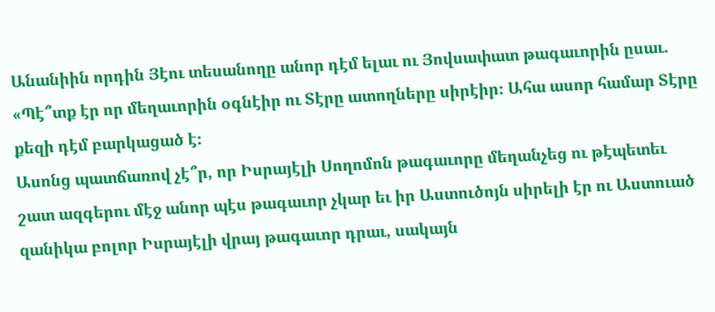Անանիին որդին Յէու տեսանողը անոր դէմ ելաւ ու Յովսափատ թագաւորին ըսաւ. «Պէ՞տք էր որ մեղաւորին օգնէիր ու Տէրը ատողները սիրէիր։ Ահա ասոր համար Տէրը քեզի դէմ բարկացած է։
Ասոնց պատճառով չէ՞ր, որ Իսրայէլի Սողոմոն թագաւորը մեղանչեց ու թէպետեւ շատ ազգերու մէջ անոր պէս թագաւոր չկար եւ իր Աստուծոյն սիրելի էր ու Աստուած զանիկա բոլոր Իսրայէլի վրայ թագաւոր դրաւ, սակայն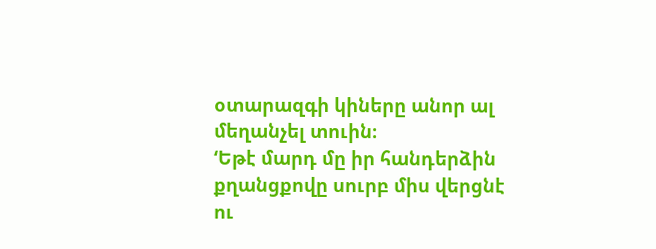օտարազգի կիները անոր ալ մեղանչել տուին։
‘Եթէ մարդ մը իր հանդերձին քղանցքովը սուրբ միս վերցնէ ու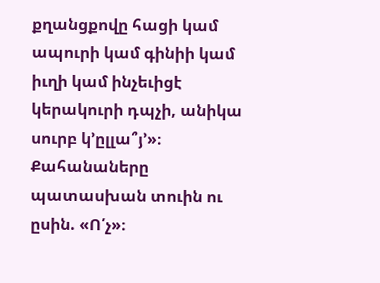քղանցքովը հացի կամ ապուրի կամ գինիի կամ իւղի կամ ինչեւիցէ կերակուրի դպչի, անիկա սուրբ կ’ըլլա՞յ’»։ Քահանաները պատասխան տուին ու ըսին. «Ո՛չ»։